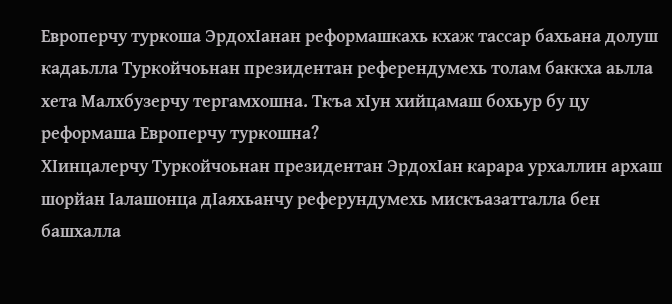Европерчу туркоша ЭрдохIанан реформашкахь кхаж тассар бахьана долуш кадаьлла Туркойчоьнан президентан референдумехь толам баккха аьлла хета Малхбузерчу тергамхошна. Ткъа хIун хийцамаш бохьур бу цу реформаша Европерчу туркошна?
ХIинцалерчу Туркойчоьнан президентан ЭрдохIан карара урхаллин архаш шорйан Iалашонца дIаяхьанчу реферундумехь мискъазатталла бен башхалла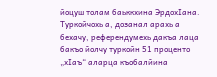йоцуш толам баьккхина ЭрдохIана.
Туркойчохь а, дозанал арахь а бехачу, референдумехь дакъа лаца бакъо йолчу туркойн 51 проценто „хIаъ“ аларца къобалйина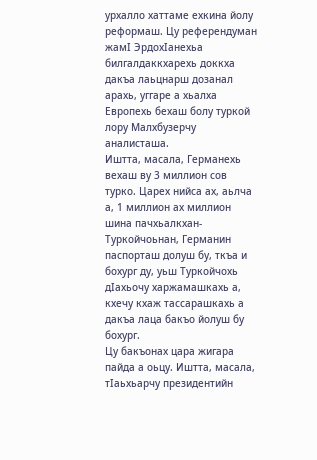урхалло хаттаме ехкина йолу реформаш. Цу референдуман жамI ЭрдохIанехьа билгалдаккхарехь доккха дакъа лаьцнарш дозанал арахь, уггаре а хьалха Европехь бехаш болу туркой лору Малхбузерчу аналисташа.
Иштта, масала, Германехь вехаш ву 3 миллион сов турко. Царех нийса ах, аьлча а, 1 миллион ах миллион шина пачхьалкхан- Туркойчоьнан, Германин паспорташ долуш бу, ткъа и бохург ду, уьш Туркойчохь дIахьочу харжамашкахь а, кхечу кхаж тассарашкахь а дакъа лаца бакъо йолуш бу бохург.
Цу бакъонах цара жигара пайда а оьцу. Иштта, масала, тIаьхьарчу президентийн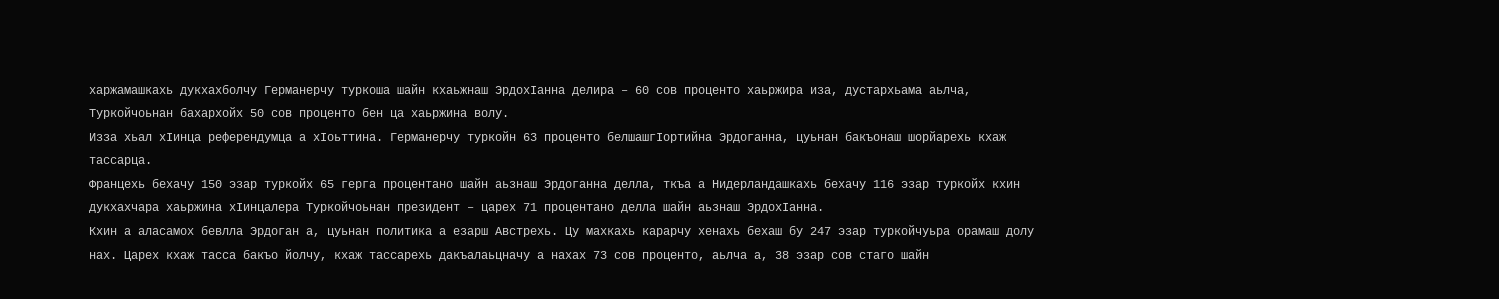харжамашкахь дукхахболчу Германерчу туркоша шайн кхаьжнаш ЭрдохIанна делира – 60 сов проценто хаьржира иза, дустархьама аьлча, Туркойчоьнан бахархойх 50 сов проценто бен ца хаьржина волу.
Изза хьал хIинца референдумца а хIоьттина. Германерчу туркойн 63 проценто белшашгIортийна Эрдоганна, цуьнан бакъонаш шорйарехь кхаж тассарца.
Францехь бехачу 150 эзар туркойх 65 герга процентано шайн аьзнаш Эрдоганна делла, ткъа а Нидерландашкахь бехачу 116 эзар туркойх кхин дукхахчара хаьржина хIинцалера Туркойчоьнан президент – царех 71 процентано делла шайн аьзнаш ЭрдохIанна.
Кхин а аласамох бевлла Эрдоган а, цуьнан политика а езарш Австрехь. Цу махкахь карарчу хенахь бехаш бу 247 эзар туркойчуьра орамаш долу нах. Царех кхаж тасса бакъо йолчу, кхаж тассарехь дакъалаьцначу а нахах 73 сов проценто, аьлча а, 38 эзар сов стаго шайн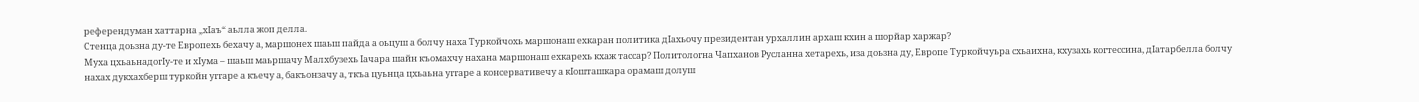референдуман хаттарна „хIаъ“ аьлла жоп делла.
Стенца доьзна ду-те Европехь бехачу а, маршонех шаьш пайда а оьцуш а болчу наха Туркойчохь маршонаш ехкаран политика дIахьочу президентан урхаллин архаш кхин а шорйар харжар?
Муха цхьаьнадогIу-те и хIума – шаьш маьршачу Малхбузехь Iачара шайн къомахчу нахана маршонаш ехкарехь кхаж тассар? Политологна Чапханов Русланна хетарехь, иза доьзна ду, Европе Туркойчуьра схьаихна, кхузахь когтессина, дIатарбелла болчу нахах дукхахберш туркойн уггаре а къечу а, бакъонзачу а, ткъа цуьнца цхьаьна уггаре а консервативечу а кIошташкара орамаш долуш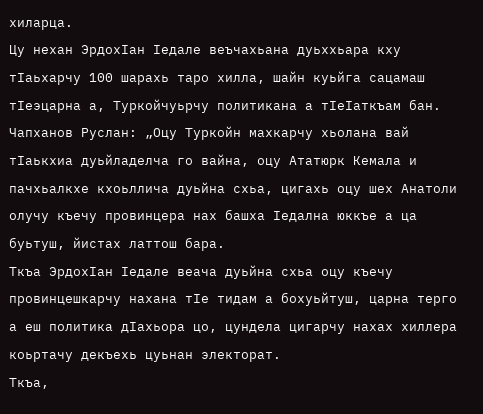хиларца.
Цу нехан ЭрдохIан Iедале веъчахьана дуьххьара кху тIаьхарчу 100 шарахь таро хилла, шайн куьйга сацамаш тIеэцарна а, Туркойчуьрчу политикана а тIеIаткъам бан.
Чапханов Руслан: „Оцу Туркойн махкарчу хьолана вай тIаькхиа дуьйладелча го вайна, оцу Ататюрк Кемала и пачхьалкхе кхоьллича дуьйна схьа, цигахь оцу шех Анатоли олучу къечу провинцера нах башха Iедална юккъе а ца буьтуш, йистах латтош бара.
Ткъа ЭрдохIан Iедале веача дуьйна схьа оцу къечу провинцешкарчу нахана тIе тидам а бохуьйтуш, царна терго а еш политика дIахьора цо, цундела цигарчу нахах хиллера коьртачу декъехь цуьнан электорат.
Ткъа,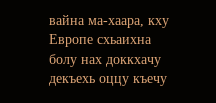вайна ма-хаара, кху Европе схьаихна болу нах доккхачу декъехь оццу къечу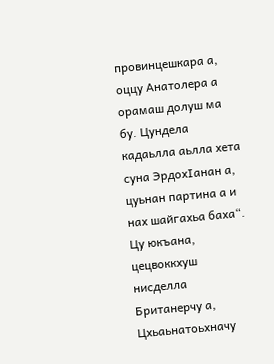провинцешкара а, оццу Анатолера а орамаш долуш ма бу. Цундела кадаьлла аьлла хета суна ЭрдохIанан а, цуьнан партина а и нах шайгахьа баха“.
Цу юкъана, цецвоккхуш нисделла Британерчу а, Цхьаьнатоьхначу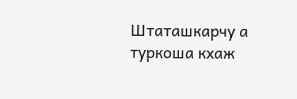Штаташкарчу а туркоша кхаж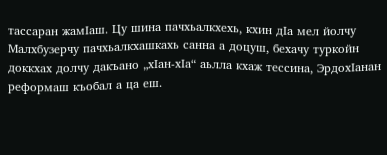тассаран жамIаш. Цу шина пачхьалкхехь, кхин дIа мел йолчу Малхбузерчу пачхьалкхашкахь санна а доцуш, бехачу туркойн доккхах долчу дакъано „хIан-хIа“ аьлла кхаж тессина, ЭрдохIанан реформаш къобал а ца еш.